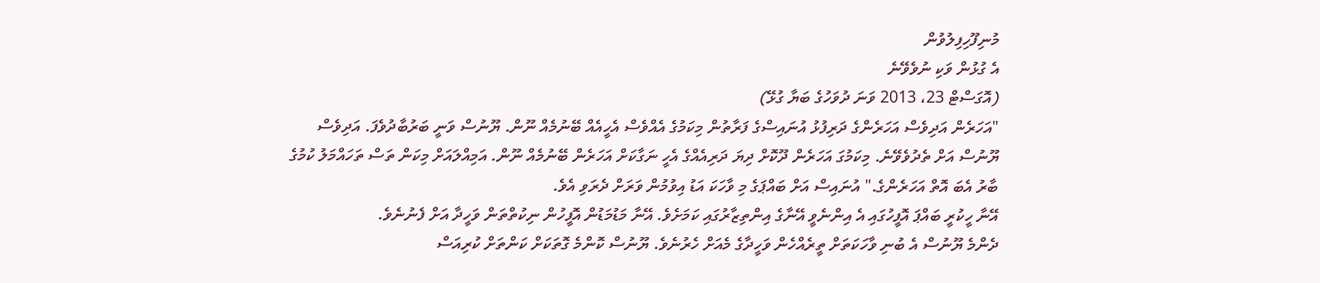މުނިފޫހިފިލުވުން
އެ ގުޅުން ވަކި ނުވެވޭނެ
(އޮގަސްޓް 23، 2013 ވަނަ ދުވަހުގެ ބަޔާ ގުޅޭ)
"އަހަރެން އަދިވެސް އަހަރެންގެ ދަރިފުޅު އުނައިސްގެ ފަރާތުން މިކަމުގެ އެއްވެސް އެހީއެއް ބޭނުމެއް ނޫން. ޔޫނުސް ވަނީ ބަރުބާދުވެފަ. އަދިވެސް ޔޫނުސް އަށް ތެދުވެވޭނެ. މިކަމުގަ އަހަރެން ދޫކޮށް ދިޔަ ދަރިއެއްގެ އެހީ ނަގާކަށް އަހަރެން ބޭނުމެއް ނޫން. އަމިއްލައަށް މިކަން ތަސް ތަހައްމަލު ކުމުގެ ބާރު އެބަ އޮތް އަހަރެންގެ." އުނައިސް އަށް ބައްޕަގެ މި ވާހަކަ އަޑު އިވުމުން ވަރަށް ދެރަވި އެވެ.
އޭނާ ހީކުރީ ބައްޕަ އޮފީހުގައި އެ އިންނެވީ އޭނާގެ އިންތިޒާރުގައި ކަމަށެވެ. އޭނާ މަޑުމަޑުން އޮފީހުން ނިކުތްތަން ވަހީދާ އަށް ފެނުނެވެ.
ދެންމެ ޔޫނުސް އެ ބުނި ވާހަކަތަށް ތީރެއްހެން ވަހީދާގެ މެއަށް ހެރުނެވެ. ޔޫނުސް ކޮންމެ ގޮތަކަށް ކަންތަށް ކުރިއަސް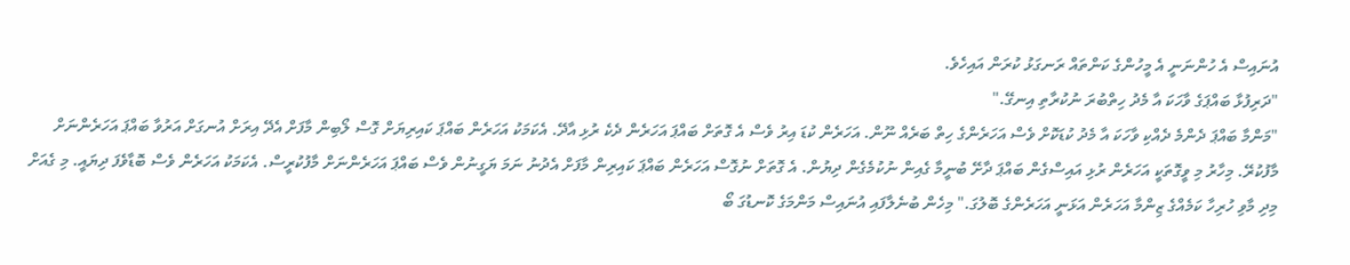އުނައިސް އެ ހުންނަނީ އެ މީހުންގެ ކަންތައް ރަނގަޅު ކުރަން އައިހެވެ.
"ދަރިފުޅާ ބައްޕަގެ ވާހަކަ އާ މެދު ހިތްބުރަ ނުކުރާތި އިނގޭ."
"މަންމާ ބައްޕަ ދެންމެ ދެއްކި ވާހަކަ އާ މެދު ކުޑަކޮށް ވެސް އަހަރެންގެ ހިތް ބަރެއް ނޫން. އަހަރެން ކުޑަ އިރު ވެސް އެ ގޮތަށް ބައްޕަ އަހަރެން ދެކެ ރުޅި އާދޭ. އެކަމަކު އަހަރެން ބައްޕަ ކައިރިޔަށް ގޮސް ލޯބިން މާފަށް އެދޭ އިރަށް އުނގަށް އަރުވާ ބައްޕަ އަހަރެންނަށް މާފުކުރޭ. މިހާރު މި ވީގޮތަކީ އަހަރެން ރުޅި އައިސްގެން ބައްޕަ ދާށޭ ބުނީމާ ގެއިން ނުކުމެގެން ދިޔުން. އެ ގޮތަށް ނުގޮސް އަހަރެން ބައްޕަ ކައިރިން މާފަށް އެދުނު ނަމަ ޔަގީނުން ވެސް ބައްޕަ އަހަރެންނަށް މާފުކުރީސް. އެކަމަކު އަހަރެން ވެސް ބޮޑާވެފަ ދިޔައީ. މި ގެއަށް މިދި މާވި ހުރިހާ ކަމެއްގެ ޒިންމާ އަހަރެން އަޅަނީ އަހަރެންގެ ބޮލުގަ." މިހެން ބުނެލާފައި އުނައިސް މަންމަގެ ކޮނޑުގަ ބޯ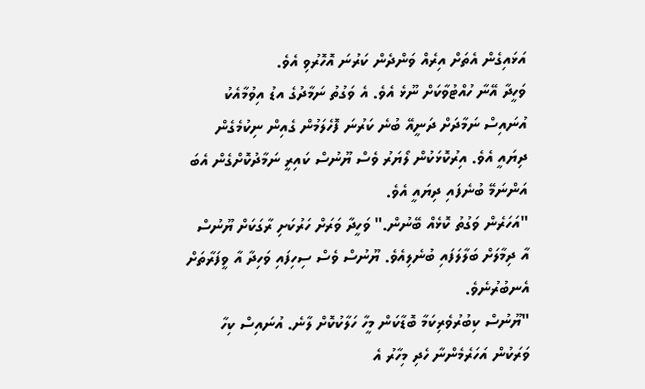އަޅައިގެން އެތަށް އިރެއް ވަންދެން ކަރުނަ އޮހޮރުވި އެވެ.
ވަހީދާ އޭނާ ހުއްޓުވާކަށް ނޫޅެ އެވެ. އެ ވަގުތު ނަމާދުގެ އޑު އިވުމާއެކު އުނައިސް ނަމާދަށް ދަނީއޭ ބުނެ ކަރުނަ ފޮހެލަމުން ގެއިން ނިކުމެގެން ދިޔައީ އެވެ. އިރުކޮޅަކުން ލޯޔަރު ވެސް ޔޫނުސް ކައިރީ ނަމާދުކޮށްގެން އެބަ އަންނަމޭ ބުނެފައި ދިޔައީ އެވެ.
"އަހަރެން ވަގުތު ކޮޅެއް ބޭނުން." ވަހީދާ ވަރަށް ހަރުކަށި ރާގަކަށް ޔޫނުސް އާ ދިމާލަށް ބަލާލަފައި ބުނެލިއެވެ. ޔޫނުސް ވެސް ސިހިފައި ވަހިދާ އާ ވީފަރާތަށް އެނބުރުނެވެ.
"ޔޫނުސް ކިބުރުވެރިކަމާ ބޮޑާކަން މީހާ ހަލާކުކޮށް ލާނެ. އުނައިސް ކިހާ ވަރަކުން އަހަރެމެންނާ ހެދި މިހާރު އެ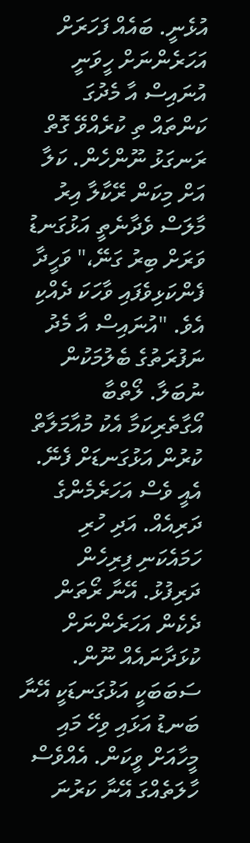އުޅެނީ. ބައެއް ފަހަރަށް އަހަރެންނަށް ހީވަނީ އުނައިސް އާ މެދުގަ ކަންތައް ތި ކުރެއްވޭ ގޮތް ރަނގަޅު ނޫންހެން. ކަލާ އަށް މިކަން ރޭކާލާ އިރު މާލަސް ވެދާނެތީ އަޅުގަނޑު ވަރަށް ބިރު ގަނޭ،" ވަހީދާ ފެންކަޅިވެފައި ވާހަކަ ދެއްކި އެވެ. "އުނައިސް އާ މެދު ނަފުރަތުގެ ބެލުމަކުން ނުބަލާ. ލޯތްބާ އޯގާތެރިކަމާ އެކު މުއާމަލާތް ކުރުން އަޅުގަނޑަށް ފެނޭ. އެއީ ވެސް އަހަރެމެންގެ ދަރިއެއް. އަދި ހުރި ހަމައެކަނި ފިރިހެން ދަރިފުޅު. އޭނާ ރޯތަން ދެކެން އަހަރެންނަށް ކުޅަދާނައެއް ނޫން. ސަބަބަކީ އަޅުގަނޑަކީ އޭނާ ބަނޑު އަޅައި ވިހޭ މައި މީހާއަށް ވީކަން. އެއްވެސް ހާލަތެއްގަ އޭނާ ކަރުނަ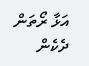އަޅާ ރޯތަން ދެކެން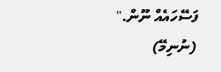ފަސޭހައެއް ނޫން."
(ނުނިމޭ)